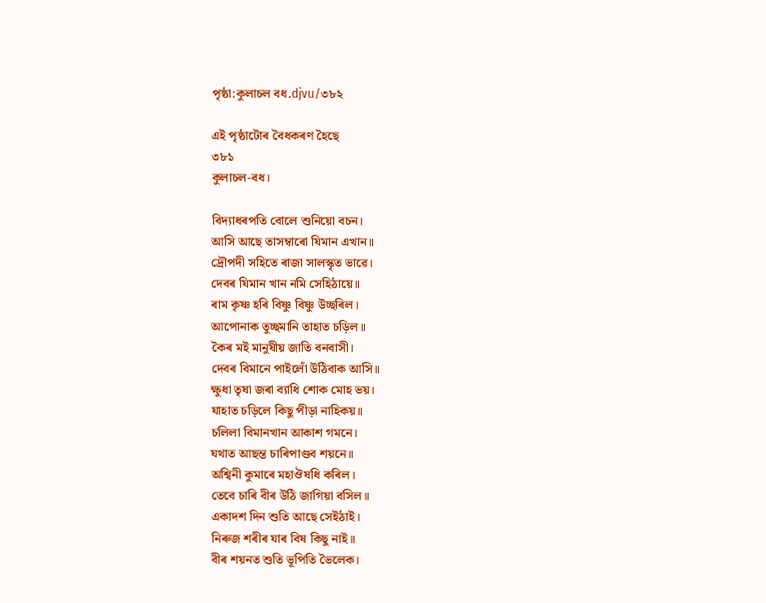পৃষ্ঠা:কুলাচল বধ.djvu/৩৮২

এই পৃষ্ঠাটোৰ বৈধকৰণ হৈছে
৩৮১
কুলাচল-বধ।

বিদ্যাধৰপতি বোলে শুনিয়ো বচন।
আসি আছে তাসম্বাৰো যিমান এখান॥
দ্ৰৌপদী সহিতে ৰাজা সালস্কৃত ভাৱে।
দেবৰ যিমান খান নমি সেহিঠায়ে॥
ৰাম কৃষ্ণ হৰি বিষ্ণু বিষ্ণু উচ্ছৰিল।
আপোনাক তুচ্ছমানি তাহাত চড়িল॥
কৈৰ মই মানুষীয় জাতি বনবাসী।
দেবৰ বিমানে পাইলোঁ উঠিবাক আসি॥
ক্ষুধা তৃষা জৰা ব্যাধি শোক মোহ ভয়।
যাহাত চড়িলে কিছু পীড়া নাহিকয়॥
চলিলা বিমানখান আকাশ গমনে।
যথাত আছন্ত চাৰিপাণ্ডব শয়নে॥
অশ্বিনী কুমাৰে মহাঔষধি কৰিল।
তেবে চাৰি বীৰ উঠি জাগিয়া বসিল॥
একাদশ দিন শুতি আছে সেইঠাই।
নিৰুজ শৰীৰ যাৰ বিষ কিছু নাই॥
বীৰ শয়নত শুতি ভূপিতি ভৈলেক।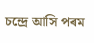চন্দ্ৰে আসি পৰম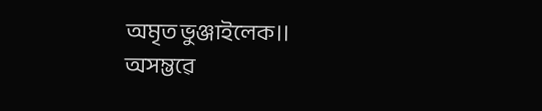অমৃত ভুঞ্জাইলেক॥
অসম্ভৱে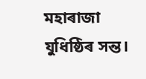মহাৰাজা যুধিষ্ঠিৰ সন্ত।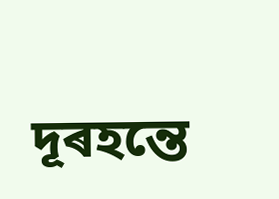দূৰহন্তে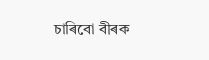চাৰিবো বীৰক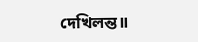দেখিলন্ত॥